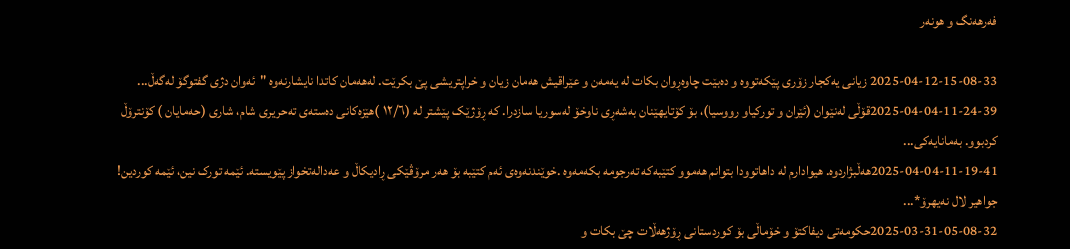فه‌رهه‌نگ‌ و هونه‌ر

2025-04-12-15-08-33 زیانی یەکجار زۆری پێکەتووە و دەبێت چاوەڕوان بکات لە یەمەن و عێراقیش هەمان زیان و خراپتریشی پێ بکرێت. لەهەمان کاتدا نایشارنەوە "ئەوان دژی گفتوگۆ لەگەڵ...
2025-04-04-11-24-39قۆڵی لەنێوان (ئێران و تورکیاو رووسیا)، بۆ کۆتایهێنان بەشەڕی ناوخۆ لەسوریا سازدرا. کە ڕۆژێک پێشتر لە (١٢/٦ )هێزەکانی دەستەی تەحریری شام، شاری (حەمایان ) کۆنترۆڵ کردبوو. بەمانایەکی...
2025-04-04-11-19-41هەڵبژاردوە. هیوادارم لە داهاتوودا بتوانم هەموو کتێبەکە تەرجومە بکەمەوە .خوێندنەوەی ئەم کتێبە بۆ هەر مرۆڤێکی ڕادیکاڵ و عەدالەتخواز پێویستە. ئێمە تورک نین، ئێمە کوردین! جواهیر لال نەیهرۆ*...
2025-03-31-05-08-32حکومەتی دیفاکتۆ و خۆماڵی بۆ کوردستانی ڕۆژهەڵات چێ بکات و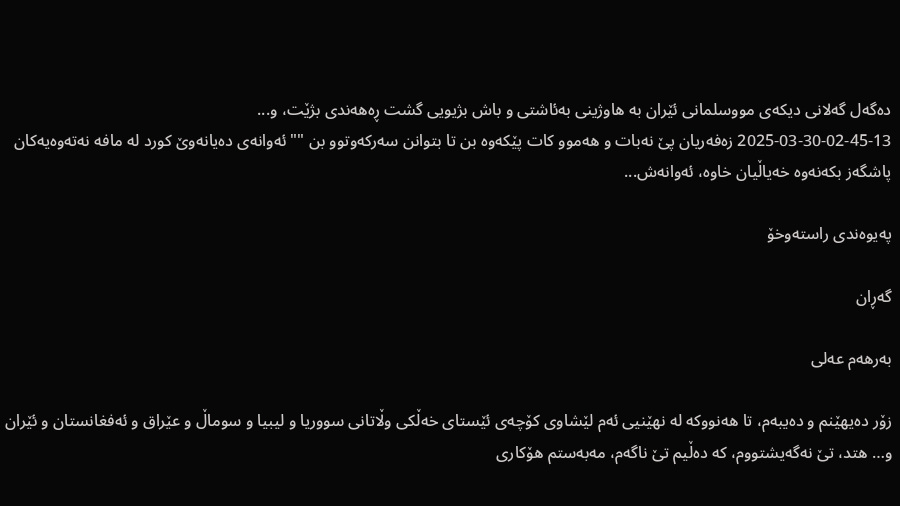دەگەل گەلانی دیکەی مووسلمانی ئێران بە هاوژینی بەئاشتی و باش بژیویی‌ گشت ڕەهەندی بژێت، و...
2025-03-30-02-45-13 زەفەریان پێ نەبات و هەموو کات پێکەوە بن تا بتوانن سەرکەوتوو بن "" ئەوانەی دەیانەوێ کورد لە مافە نەتەوەیەکان پاشگەز بکەنەوە خەیاڵیان خاوە، ئەوانەش...

په‌یوه‌ندی راسته‌وخۆ

گه‌ڕان

به‌رهه‌م عه‌لی

زۆر ده‌یهێنم و ده‌یبه‌م، تا هه‌نووكه‌ له‌ نهێنیی ئه‌م لێشاوی كۆچه‌ی ئێستای خه‌ڵكی وڵاتانی سووریا و لیبیا و سوماڵ و عێراق و ئه‌فغانستان و ئێران و… هتد، تێ نه‌گه‌یشتووم، كه‌ ده‌ڵیم تێ ناگه‌م، مه‌به‌ستم هۆكاری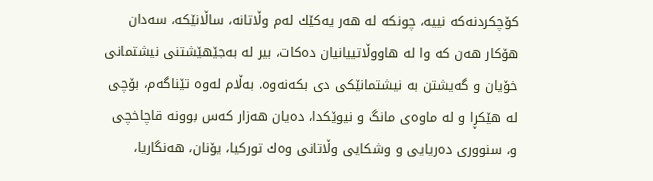كۆچكردنه‌كه‌ نییه‌، چونكه‌ له‌ هه‌ر یه‌كێك له‌م وڵاتانه‌، ساڵانێكه‌، سه‌دان هۆكار هه‌ن كه‌ وا له‌ هاووڵاتییانیان ده‌كات، بیر له‌ به‌جێهێشتنی نیشتمانی خۆیان و گه‌یشتن به‌ نیشتمانێكی دی بكه‌نه‌وه‌. به‌ڵام له‌وه‌ تێناگه‌م، بۆچی له‌ هێكڕا و له‌ ماوه‌ی مانگ و نیوێكدا، ده‌یان هه‌زار كه‌س بوونه‌ قاچاخچی و، سنووری ده‌ریایی و وشكایی وڵاتانی وه‌ك توركیا، یۆنان، هه‌نگاریا،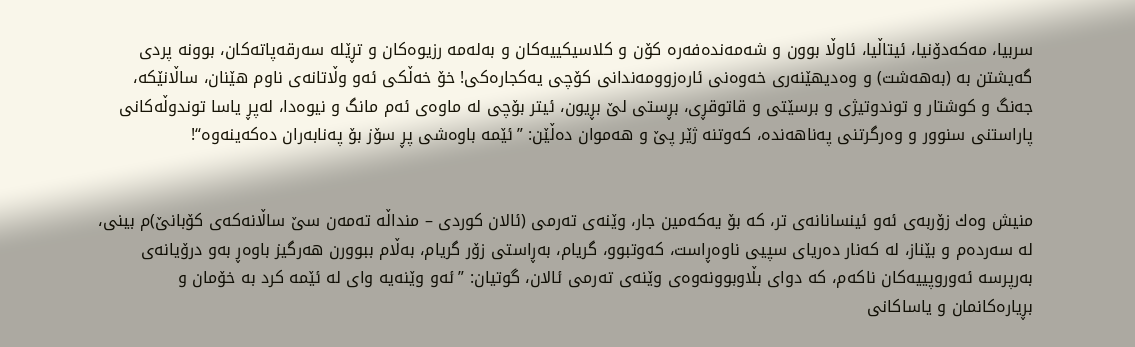سربیا، مه‌كه‌دۆنیا، ئیتاڵیا، ئاوڵا بوون و شه‌مه‌نده‌فه‌ره‌ كۆن و كلاسیكییه‌كان و به‌له‌مه‌ رزیوه‌كان و تڕێله‌ سه‌رقه‌پاته‌كان، بوونه‌ پردی گه‌یشتن به‌ (به‌هه‌شت) و وه‌دیهێنه‌ری خه‌وه‌نی ئاره‌زوومه‌ندانی كۆچی یه‌كجاره‌كی! خۆ خه‌ڵكی ئه‌و وڵاتانه‌ی ناوم هێنان، ساڵانێكه‌، جه‌نگ و كوشتار و توندوتیژی و برسێتی و قاتوقڕی، بڕستی لێ بڕیون، ئیتر بۆچی له‌ ماوه‌ی ئه‌م مانگ و نیوه‌دا، له‌پڕ یاسا توندوڵه‌كانی پاراستنی سنوور و وه‌رگرتنی په‌ناهه‌نده‌، كه‌وتنه‌ ژێر پێ و هه‌موان ده‌ڵێن: ”ئێمه‌ باوه‌شی پڕ سۆز بۆ په‌نابه‌ران ده‌كه‌ینه‌وه‌“!


منیش وه‌ك زۆربه‌ی ئه‌و ئینسانانه‌ی تر، كه‌ بۆ یه‌كه‌مین جار، وێنه‌ی ته‌رمی (ئالان كوردی – منداڵه‌ ته‌مه‌ن سێ ساڵانه‌كه‌ی كۆبانێ)م بینی، له‌ سه‌رده‌م و بێناز، له‌ كه‌نار ده‌ریای سپیی ناوه‌ڕاست، كه‌وتبوو، گریام، به‌ڕاستی زۆر گریام، به‌ڵام ببوورن هه‌رگیز باوه‌ڕ به‌و درۆیانه‌ی به‌رپرسه‌ ئه‌وروپییه‌كان ناكه‌م، كه‌ دوای بڵاوبوونه‌وه‌ی وێنه‌ی ته‌رمی ئالان، گوتیان: ”ئه‌و وێنه‌یه‌ وای له‌ ئێمه‌ كرد به‌ خۆمان و بڕیاره‌كانمان و یاساكانی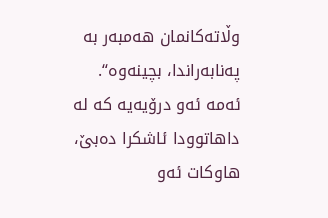وڵاته‌كانمان هه‌مبه‌ر به‌ په‌نابه‌راندا، بچینه‌وه‌“. ئه‌مه‌ ئه‌و درۆیه‌یه‌ كه‌ له‌ داهاتوودا ئاشكرا ده‌بێ، هاوكات ئه‌و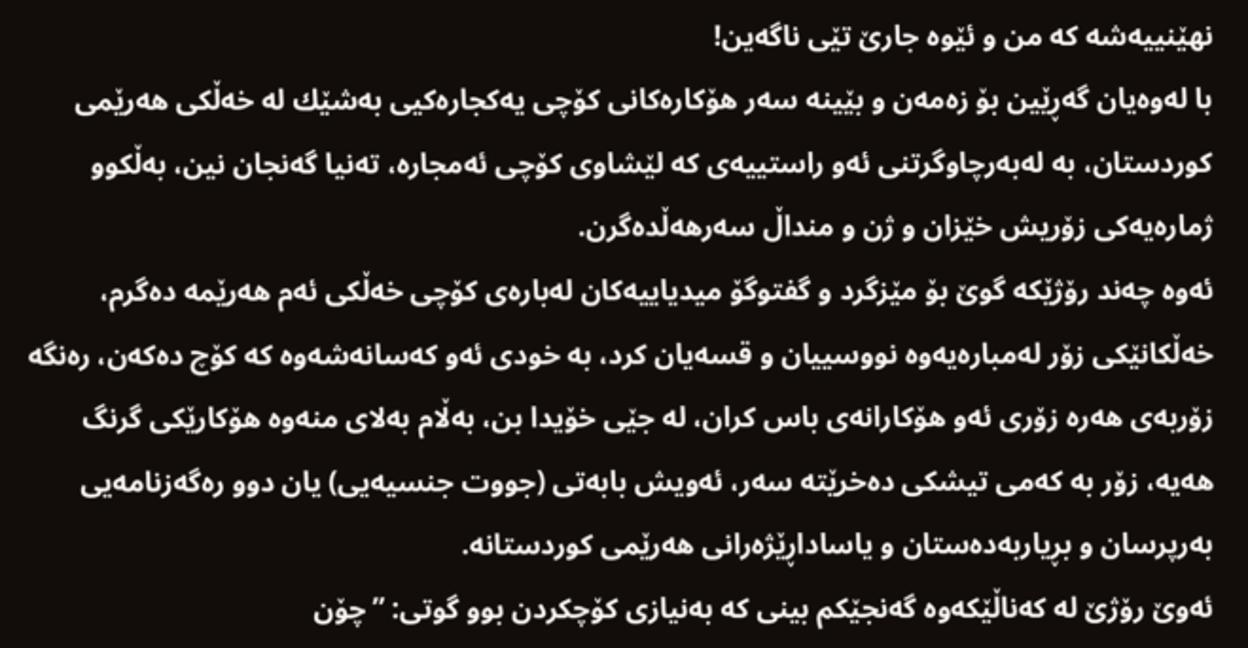نهێنییه‌شه‌ كه‌ من و ئێوه‌ جارێ تێی ناگه‌ین!
با له‌وه‌یان گه‌ڕێین بۆ زه‌مه‌ن و بێینه‌ سه‌ر هۆكاره‌كانی كۆچی یه‌كجاره‌كیی به‌شێك له‌ خه‌ڵكی هه‌رێمی كوردستان، به‌ له‌به‌رچاوگرتنی ئه‌و راستییه‌ی كه‌ لێشاوی كۆچی ئه‌مجاره‌، ته‌نیا گه‌نجان نین، به‌ڵكوو ژماره‌یه‌كی زۆریش خێزان و ژن و منداڵ سه‌رهه‌ڵده‌گرن.
ئه‌وه‌ چه‌ند رۆژێكه‌ گوێ بۆ مێزگرد و گفتوگۆ میدیاییه‌كان له‌باره‌ی كۆچی خه‌ڵكی ئه‌م هه‌رێمه‌ ده‌گرم، خه‌ڵكانێكی زۆر له‌مباره‌یه‌وه‌ نووسییان و قسه‌یان كرد، به‌ خودی ئه‌و كه‌سانه‌شه‌وه‌ كه‌ كۆچ ده‌كه‌ن، ره‌نگه‌ زۆربه‌ی هه‌ره‌ زۆری ئه‌و هۆكارانه‌ی باس كران، له‌ جێی خۆیدا بن، به‌ڵام به‌لای منه‌وه‌ هۆكارێكی گرنگ هه‌یه‌، زۆر به‌ كه‌می تیشكی ده‌خرێته‌ سه‌ر، ئه‌ویش بابه‌تی (جووت جنسیه‌یی) یان دوو ره‌گه‌زنامه‌یی به‌رپرسان و بڕیاربه‌ده‌ستان و یاساداڕێژه‌رانی هه‌رێمی كوردستانه‌.
ئه‌وێ رۆژێ له‌ كه‌ناڵێكه‌وه‌ گه‌نجێكم بینی كه‌ به‌نیازی كۆچكردن بوو گوتی: ”چۆن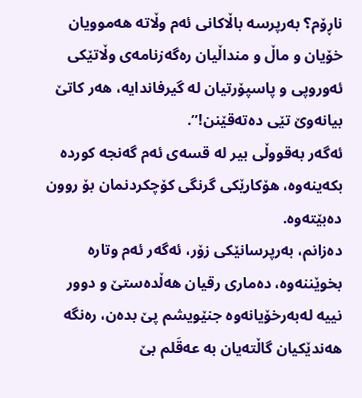ناڕۆم؟ به‌رپرسه‌ باڵاكانی ئه‌م وڵاته‌ هه‌موویان خۆیان و ماڵ و منداڵیان ره‌گه‌زنامه‌ی وڵاتێكی ئه‌وروپی و پاسپۆرتیان له‌ گیرفاندایه‌، هه‌ر كاتێ بیانه‌وێ تێی ده‌ته‌قێنن!”.
ئه‌گه‌ر به‌قووڵی بیر له‌ قسه‌ی ئه‌م گه‌نجه‌ كورده‌ بكه‌ینه‌وه‌، هۆكارێكی گرنگی كۆچكردنمان بۆ روون ده‌بێته‌وه‌.
ده‌زانم، به‌رپرسانێكی زۆر، ئه‌گه‌ر ئه‌م وتاره‌ بخوێننه‌وه‌، ده‌ماری رقیان هه‌ڵده‌ستێ و دوور نییه‌ له‌به‌رخۆیانه‌وه‌ جنێویشم پێ بده‌ن، ره‌نگه‌ هه‌ندێكیان گاڵته‌یان به‌ عه‌قَلم بێ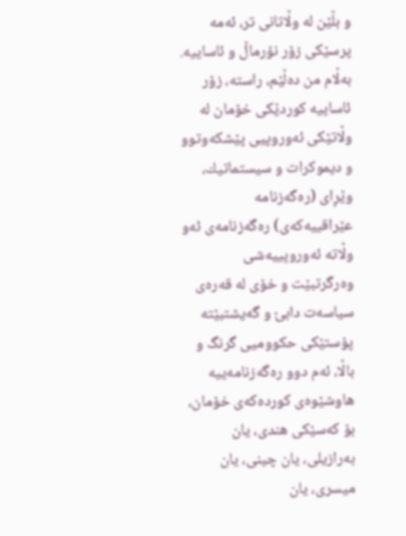و بڵێن له‌ وڵاتانی تر، ئه‌مه‌ پرسێكی زۆر نۆرماڵ و ئاساییه‌.
به‌ڵام من ده‌ڵێم، راسته‌، زۆر ئاساییه‌ كوردێكی خۆمان له‌ وڵاتێكی ئه‌وروپیی پێشكه‌وتوو و دیموكرات و سیستماتیك، وێڕای (ره‌گه‌زنامه‌ عێراقییه‌كه‌ی) ره‌گه‌زنامه‌ی ئه‌و وڵاته‌ ئه‌وروپییه‌شی وه‌رگرتبێت و خۆی له‌ قه‌ره‌ی سیاسه‌ت دابێ و گه‌یشتبێته‌ پۆستێكی حكوومیی گرنگ و باڵا، ئه‌م دوو ره‌گه‌زنامه‌ییه‌ هاوشێوه‌ی كورده‌كه‌ی خۆمان، بۆ كه‌سێكی هندی، یان به‌رازیلی، یان چینی، یان میسری، یان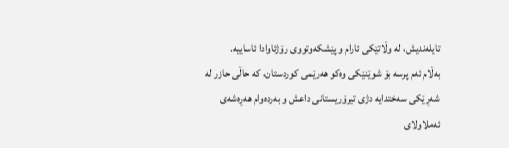تایله‌ندیش، له‌ وڵاتێكی ئارام و پێشكه‌وتووی رۆژئاوادا ئاساییه‌.
به‌ڵام ئه‌م پرسه‌ بۆ شوێنێكی وه‌كو هه‌رێمی كوردستان، كه‌ حاڵی حازر له‌ شه‌ڕێكی سه‌ختدایه‌ دژی تیرۆریستانی داعش و به‌رده‌وام هه‌ڕه‌شه‌ی ئه‌ملاولای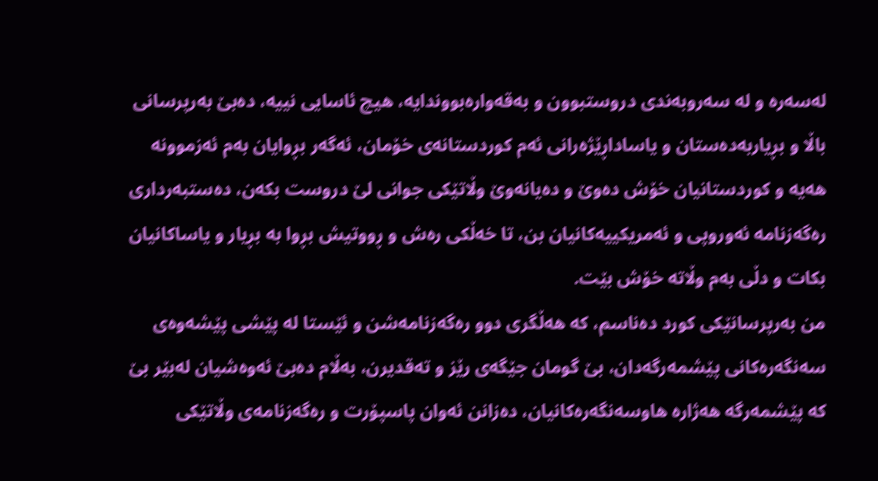له‌سه‌ره‌ و له‌ سه‌روبه‌ندی دروستبوون و به‌قه‌واره‌بووندایه‌، هیچ ئاسایی نییه‌، ده‌بێ به‌رپرسانی باڵا و بڕیاربه‌ده‌ستان و یاساداڕێژه‌رانی ئه‌م كوردستانه‌ی خۆمان، ئه‌گه‌ر بڕوایان به‌م ئه‌زموونه‌ هه‌یه‌ و كوردستانیان خۆش ده‌وێ و ده‌یانه‌وێ وڵاتێكی جوانی لێ دروست بكه‌ن، ده‌ستبه‌رداری ره‌گه‌زنامه‌ ئه‌وروپی و ئه‌مریكییه‌كانیان بن، تا خه‌ڵكی ره‌ش و ڕووتیش بڕوا به‌ بڕیار و یاساكانیان بكات و دڵی به‌م وڵاته‌ خۆش بێت.
من به‌رپرسانێكی كورد ده‌ناسم، كه‌ هه‌ڵگری دوو ره‌گه‌زنامه‌شن و ئێستا له‌ پێشی پێشه‌وه‌ی سه‌نگه‌ره‌كانی پێشمه‌رگه‌دان، بێ گومان جێگه‌ی رێز و ته‌قدیرن، به‌ڵام ده‌بێ ئه‌وه‌شیان له‌بێر بێ كه‌ پێشمه‌رگه‌ هه‌ژاره‌ هاوسه‌نگه‌ره‌كانیان، ده‌زانن ئه‌وان پاسپۆرت و ره‌گه‌زنامه‌ی وڵاتێكی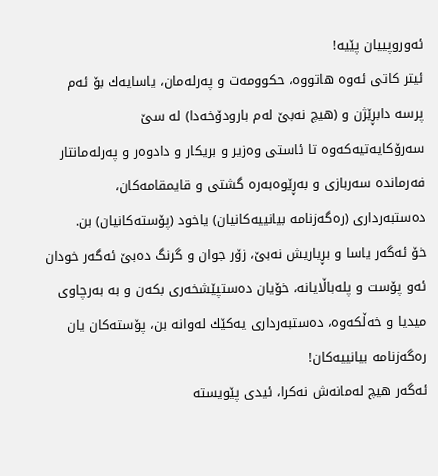ئه‌وروپییان پێیه‌!
ئیتر كاتی ئه‌وه‌ هاتووه‌، حكوومه‌ت و په‌رله‌مان، یاسایه‌ك بۆ ئه‌م پرسه‌ دابڕێژن و (هیچ نه‌بێ له‌م بارودۆخه‌دا) له‌ سێ سه‌رۆكایه‌تیه‌كه‌وه‌ تا ئاستی وه‌زیر و بریكار و دادوه‌ر و په‌رله‌مانتار فه‌رمانده‌ سه‌ربازی و به‌ڕێوه‌به‌ره‌ گشتی و قایمقامه‌كان، ده‌ستبه‌رداری (ره‌گه‌زنامه‌ بیانییه‌كانیان) یاخود (پۆسته‌كانیان) بن.
خۆ ئه‌گه‌ر یاسا و بڕیاریش نه‌بێ، زۆر جوان و گرنگ ده‌بێ ئه‌گه‌ر خودان ئه‌و پۆست و پله‌باڵایانه‌، خۆیان ده‌ستپێشخه‌ری بكه‌ن و به‌ به‌رچاوی میدیا و خه‌ڵكه‌وه‌، ده‌ستبه‌رداری یه‌كێك له‌وانه‌ بن، پۆسته‌كان یان ره‌گه‌زنامه‌ بیانییه‌كان!
ئه‌گه‌ر هیچ له‌مانه‌ش نه‌كرا، ئیدی پێویسته‌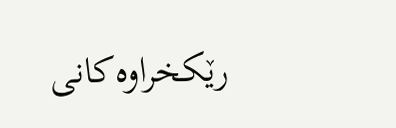رێكخراوه‌كانی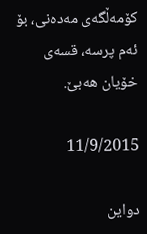كۆمه‌ڵگه‌ی مه‌ده‌نی، بۆ ئه‌م پرسه‌، قسه‌ی خۆیان هه‌بێ.

11/9/2015

دواین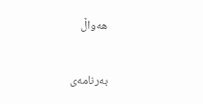هه‌واڵ

به‌رنامه‌ی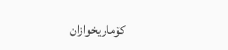کۆماریخوازان